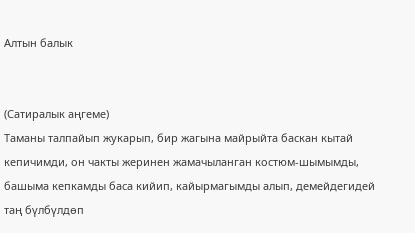Алтын балык


(Сатиралык аңгеме)
Таманы талпайып жукарып, бир жагына майрыйта баскан кытай кепичимди, он чакты жеринен жамачыланган костюм-шымымды, башыма кепкамды баса кийип, кайырмагымды алып, демейдегидей таң бүлбүлдөп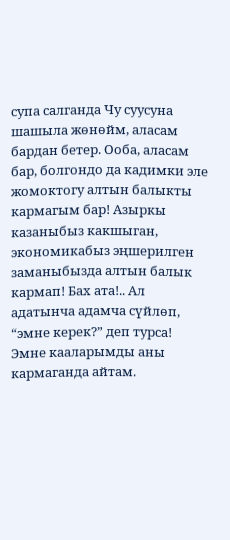супа салганда Чу суусуна шашыла жөнөйм, аласам бардан бетер. Ооба, аласам бар, болгондо да кадимки эле жомоктогу алтын балыкты кармагым бар! Азыркы казаныбыз какшыган, экономикабыз эңшерилген заманыбызда алтын балык кармап! Бах ата!.. Ал адатынча адамча сүйлөп, “эмне керек?” деп турса! Эмне кааларымды аны кармаганда айтам.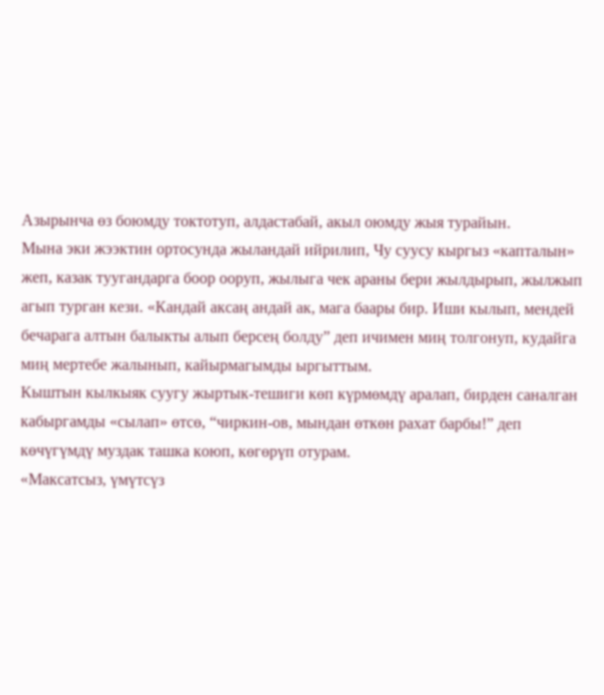Азырынча өз боюмду токтотуп, алдастабай, акыл оюмду жыя турайын.
Мына эки жээктин ортосунда жыландай ийрилип, Чу суусу кыргыз «капталын» жеп, казак туугандарга боор ооруп, жылыга чек араны бери жылдырып, жылжып агып турган кези. «Кандай аксаң андай ак, мага баары бир. Иши кылып, мендей бечарага алтын балыкты алып берсең болду” деп ичимен миң толгонуп, кудайга миң мертебе жалынып, кайырмагымды ыргыттым.
Кыштын кылкыяк суугу жыртык-тешиги көп күрмөмдү аралап, бирден саналган кабыргамды «сылап» өтсө, “чиркин-ов, мындан өткөн рахат барбы!” деп көчүгүмдү муздак ташка коюп, көгөрүп отурам.
«Максатсыз, үмүтсүз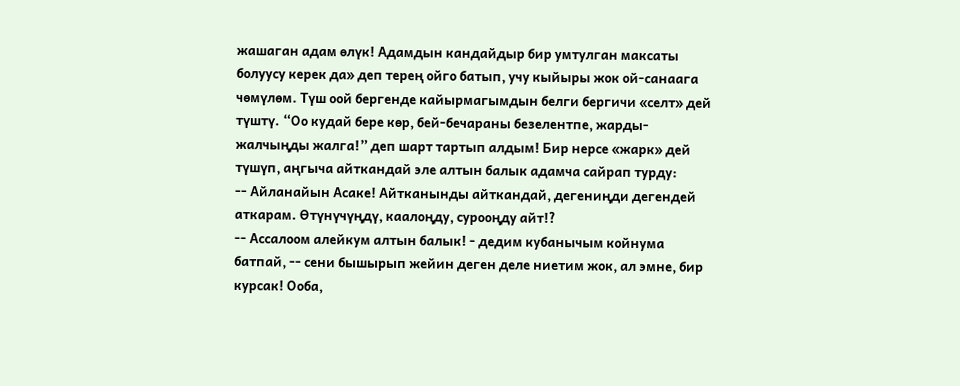жашаган адам өлүк! Адамдын кандайдыр бир умтулган максаты болуусу керек да» деп терең ойго батып, учу кыйыры жок ой-санаага чөмүлөм. Түш оой бергенде кайырмагымдын белги бергичи «селт» дей түштү. “Оо кудай бере көр, бей-бечараны безелентпе, жарды-жалчыңды жалга!” деп шарт тартып алдым! Бир нерсе «жарк» дей түшүп, аңгыча айткандай эле алтын балык адамча сайрап турду:
-- Айланайын Асаке! Айтканынды айткандай, дегениңди дегендей аткарам. Өтүнүчүңдү, каалоңду, сурооңду айт!?
-- Ассалоом алейкум алтын балык! - дедим кубанычым койнума батпай, -- сени бышырып жейин деген деле ниетим жок, ал эмне, бир курсак! Ооба,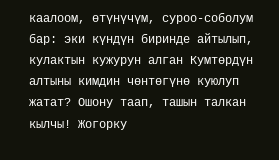каалоом, өтүнүчүм, суроо-соболум бар: эки күндүн биринде айтылып, кулактын кужурун алган Кумтөрдүн алтыны кимдин чөнтөгүнө куюлуп жатат? Ошону таап, ташын талкан кылчы! Жогорку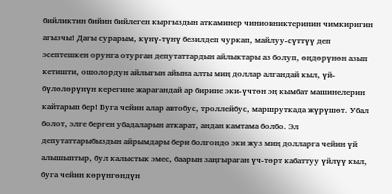бийликтин бийин бийлеген кыргыздын аткаминер чиниовниктеринин чимкиригин агызчы! Дагы сурарым, күнү-түнү безилдеп чуркап, майлуу-сүттүү деп эсептешкен орунга отурган депутаттардын айлыктары аз болуп, өңдөрүнөн азып кетишти, ошолордун айлыгын айына алты миң доллар алгандай кыл, үй-бүлөлөрүнүн керегине жарагандай ар бирине эки-үчтөн эң кымбат машинелерин кайтарып бер! Буга чейин алар автобус, троллейбус, маршруткада жүрүшөт. Убал болот, элге берген убадаларын аткарат, андан камтама болбо. Эл депутаттарыбыздын айрымдары бери болгондо эки жуз миң долларга чейин үй алышыптыр, бул калыстык эмес, баарын заңгыраган үч-төрт кабаттуу үйлүү кыл, буга чейин көрүнгөндүн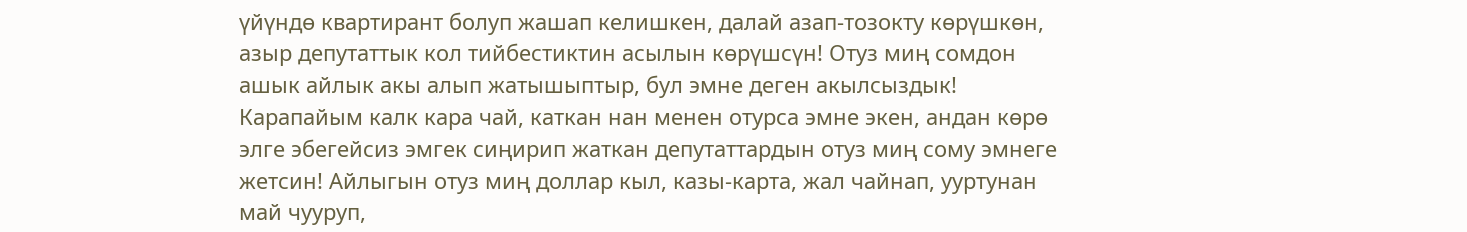үйүндө квартирант болуп жашап келишкен, далай азап-тозокту көрүшкөн, азыр депутаттык кол тийбестиктин асылын көрүшсүн! Отуз миң сомдон ашык айлык акы алып жатышыптыр, бул эмне деген акылсыздык! Карапайым калк кара чай, каткан нан менен отурса эмне экен, андан көрө элге эбегейсиз эмгек сиңирип жаткан депутаттардын отуз миң сому эмнеге жетсин! Айлыгын отуз миң доллар кыл, казы-карта, жал чайнап, ууртунан май чууруп,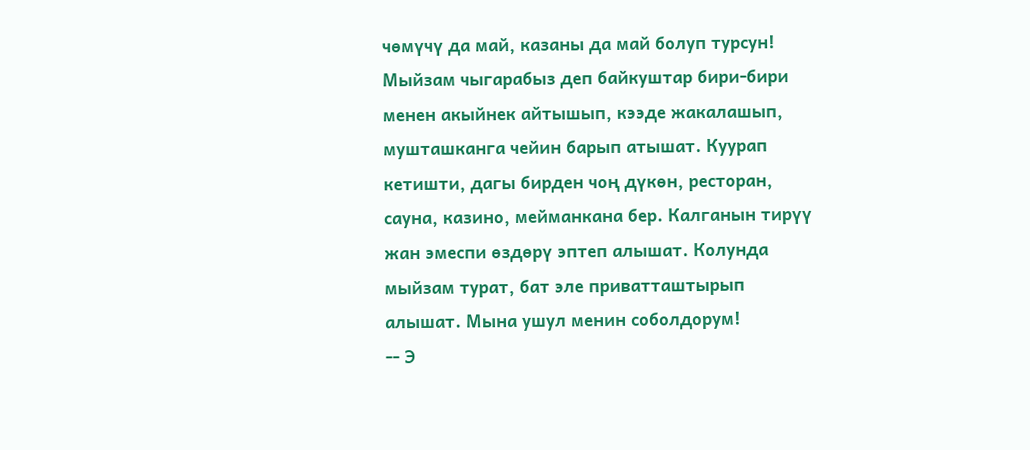чөмүчү да май, казаны да май болуп турсун! Мыйзам чыгарабыз деп байкуштар бири-бири менен акыйнек айтышып, кээде жакалашып, мушташканга чейин барып атышат. Куурап кетишти, дагы бирден чоң дүкөн, ресторан, сауна, казино, мейманкана бер. Калганын тирүү жан эмеспи өздөрү эптеп алышат. Колунда мыйзам турат, бат эле приватташтырып алышат. Мына ушул менин соболдорум!
-- Э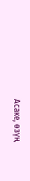Асаке, өзүң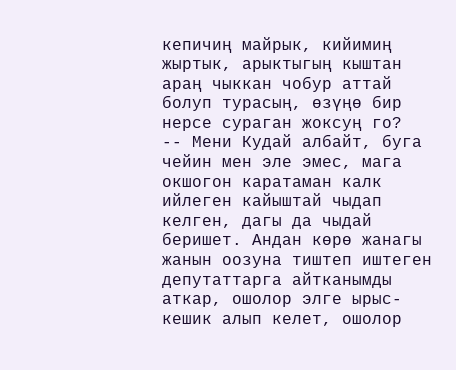кепичиң майрык, кийимиң жыртык, арыктыгың кыштан араң чыккан чобур аттай болуп турасың, өзүңө бир нерсе сураган жоксуң го?
-- Мени Кудай албайт, буга чейин мен эле эмес, мага окшогон каратаман калк ийлеген кайыштай чыдап келген, дагы да чыдай беришет. Андан көрө жанагы жанын оозуна тиштеп иштеген депутаттарга айтканымды аткар, ошолор элге ырыс-кешик алып келет, ошолор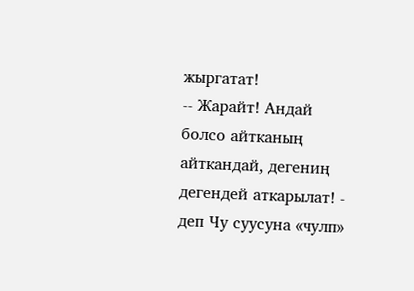жыргатат!
-- Жарайт! Андай болсо айтканың айткандай, дегениң дегендей аткарылат! - деп Чу суусуна «чулп»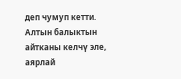деп чумуп кетти.
Алтын балыктын айтканы келчү эле, аярлай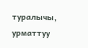туралычы, урматтуу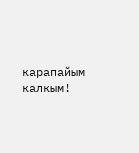карапайым калкым!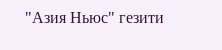"Азия Ньюс" гезити